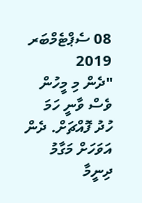08 ސެޕްޓެމްބަރ 2019
"ދެން މި މީހުން ވެސް ވާނީ ހަމަ ހުދު ފޮއްޗަށް. ދެން އަވަހަށް މަގާމު ދިނީމާ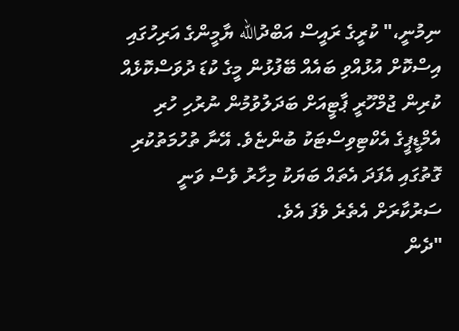ނިމުނީ،" ކުރީގެ ރައީސް އަބްދުالله ޔާމީންގެ އަރިހުގައި އިސްކޮށް އުޅުއްވި ބައެއް ބޭފުޅުން މީގެ ކުޑަ ދުވަސްކޮޅެއް ކުރިން ޖުމްހޫރީ ޕާޓީއަށް ބަދަލުވުމުން ނުރުހި ހުރި އެމްޑީޕީގެ އެކްޓިވިސްޓަކު ބުންޏެވެ. އޭނާ ތުހުމަތުކުރި ގޮތުގައި އެފަދަ އެތައް ބަޔަކު މިހާރު ވެސް ވަނީ ސަރުކާރަށް އެތެރެ ވެފަ އެވެ.
"ދެން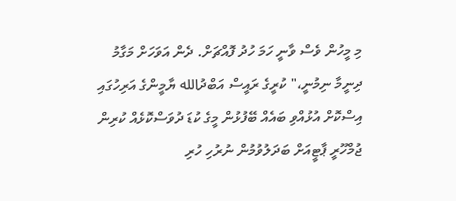މި މީހުން ވެސް ވާނީ ހަމަ ހުދު ފޮއްޗަށް. ދެން އަވަހަށް މަގާމު ދިނީމާ ނިމުނީ،" ކުރީގެ ރައީސް އަބްދުالله ޔާމީންގެ އަރިހުގައި އިސްކޮށް އުޅުއްވި ބައެއް ބޭފުޅުން މީގެ ކުޑަ ދުވަސްކޮޅެއް ކުރިން ޖުމްހޫރީ ޕާޓީއަށް ބަދަލުވުމުން ނުރުހި ހުރި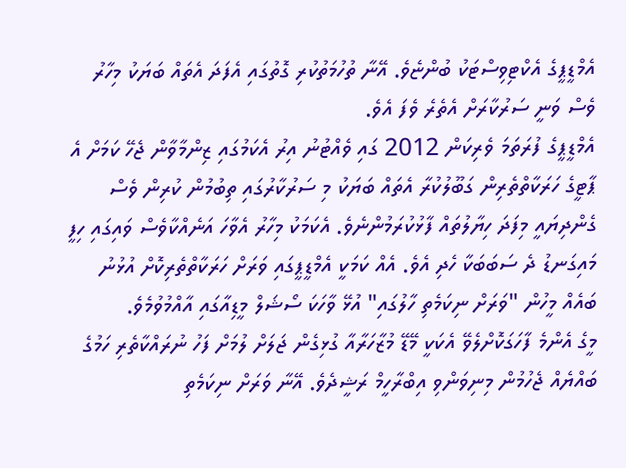އެމްޑީޕީގެ އެކްޓިވިސްޓަކު ބުންޏެވެ. އޭނާ ތުހުމަތުކުރި ގޮތުގައި އެފަދަ އެތައް ބަޔަކު މިހާރު ވެސް ވަނީ ސަރުކާރަށް އެތެރެ ވެފަ އެވެ.
އެމްޑީޕީގެ ފުރަތަމަ ވެރިކަން 2012 ގައި ވެއްޓުނު އިރު އެކަމުގައި ޒިންމާވާން ޖެހޭ ކަމަށް އެ ޕާޓީގެ ހަރަކާތްތެރިން ގަބޫލުކުރާ އެތައް ބަޔަކު މި ސަރުކާރުގައި ތިބުމުން ކުރިން ވެސް ގެންދިޔައީ މިފަދަ ހިޔާލުތައް ފާޅުކުރަމުންނެވެ. އެކަމަކު މިހާރު އެވާހަ އަނެއްކާވެސް ވައިގައި ހިފީ މައިގަނޑު ދެ ސަބަބަކާ ހެދި އެވެ. އެއް ކަމަކީ އެމްޑީޕީގައި ވަރަށް ހަރަކާތްތެރިކޮށް އުޅުނު ބައެއް މީހުން "ވަރަށް ނިކަމެތި ހާލުގައި" އުޅޭ ވާހަކަ ސޯޝަލް މީޑިއާގައި އާއްމުވުމެވެ.
މީގެ އެންމެ ފާހަގަކޮށްލެވޭ އެކަކީ މޭޑޭ މުޒާހަރާއާ ގުޅިގެން ޖަލަށް ލުމަށް ފަހު ނުރައްކާތެރި ހަމުގެ ބައްޔެއް ޖެހުމުން މިނިވަންވި އިބްރާހީމް ރަޝީދެވެ. އޭނާ ވަރަށް ނިކަމެތި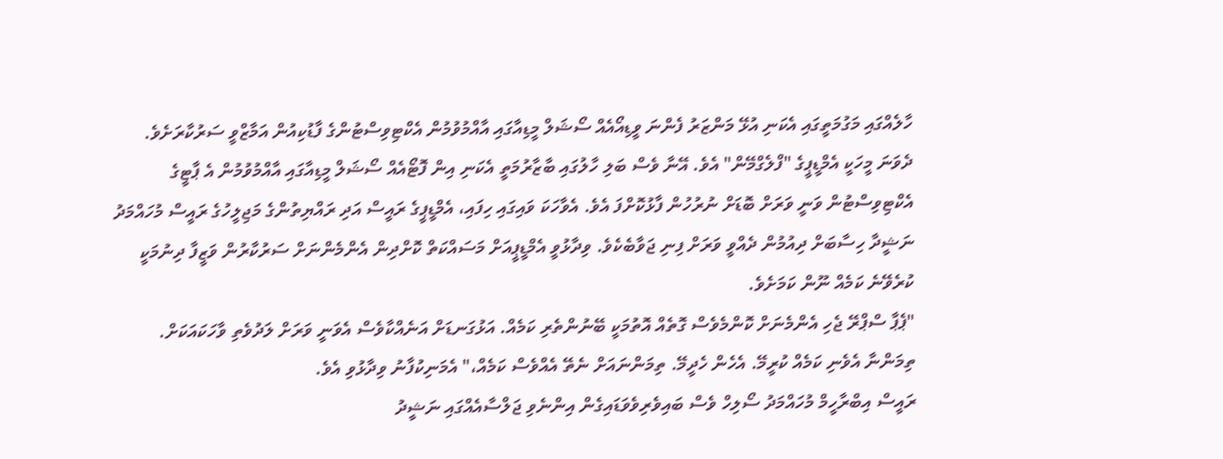ހާލެއްގައި މަގުމަތީގައި އެކަނި އުޅޭ މަންޒަރު ފެންނަ ވީޑިއޯއެއް ސޯޝަލް މީޑިއާގައި އާއްމުވުމުން އެކްޓިވިސްޓުންގެ ފާޑުކިއުން އަމާޒްވީ ސަރުކާރަށެވެ.
ދެވަނަ މީހަކީ އެމްޑީޕީގެ "ފްލެގްމޭން" އެވެ. އޭނާ ވެސް ބަލި ހާލުގައި ބާޒާރުމަތީ އެކަނި އިން ފޮޓޯއެއް ސޯޝަލް މީޑިއާގައި އާއްމުވުމުން އެ ޕާޓީގެ އެކްޓިވިސްޓުން ވަނީ ވަރަށް ބޮޑަށް ނުރުހުން ފާޅުކޮށްފަ އެވެ. އެވާހަކަ ވައިގައި ހިފައި، އެމްޑީޕީގެ ރައީސް އަދި ރައްޔިތުންގެ މަޖިލީހުގެ ރައީސް މުހައްމަދު ނަޝީދާ ހިސާބަށް ދިއުމުން ދެއްވީ ވަރަށް ފިނި ޖަވާބެކެވެ. ވިދާޅުވީ އެމްޑީޕީއަށް މަސައްކަތް ކޮށްދިން އެންމެންނަށް ސަރުކާރުން ވަޒީފާ ދިނުމަކީ ކުރެވޭނެ ކަމެއް ނޫން ކަމަށެވެ.
"ޕެޕާ ސްޕްރޭ ޖެހި އެންމެނަށް ކޮންމެވެސް ގޮތެއް އޮތުމަކީ ބޭނުންތެރި ކަމެއް. އަޅުގަނޑަށް އަނެއްކާވެސް އެވަނީ ވަރަށް ލަދުވެތި ވާހަކައަކަށް. ތިމަންނާ އެވެނި ކަމެއް ކުރީމޭ. އެހެން ހެދީމޭ. ތިމަންނައަށް ނެތޭ އެއްވެސް ކަމެއް،" އެމަނިކުފާނު ވިދާޅުވި އެވެ.
ރައީސް އިބްރާހީމް މުހައްމަދު ސޯލިހް ވެސް ބައިވެރިވެވަޑައިގެން އިންނެވި ޖަލްސާއެއްގައި ނަޝީދު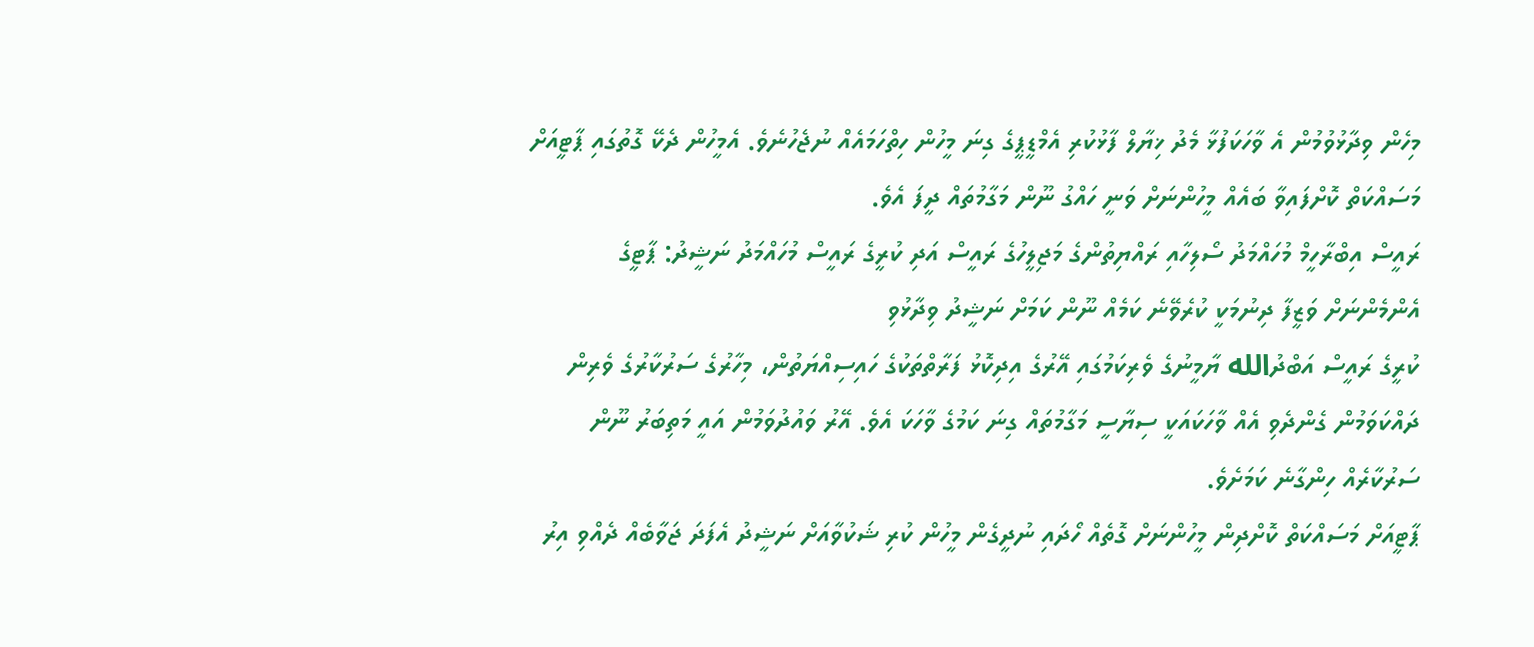މިހެން ވިދާޅުވުމުން އެ ވާހަކަފުޅާ މެދު ޚިޔާލް ފާޅުކުރި އެމްޑީޕީގެ ގިނަ މީހުން ހިތްހަމައެއް ނުޖެހުނެވެ. އެމީހުން ދެކޭ ގޮތުގައި ޕާޓީއަށް މަސައްކަތް ކޮށްފައިވާ ބައެއް މީހުންނަށް ވަނީ ހައްގު ނޫން މަގާމުތައް ދީފަ އެވެ.
ރައީސް އިބްރާހީމް މުހައްމަދު ސޯލިހާއި ރައްޔިތުންގެ މަޖިލީހުގެ ރައީސް އަދި ކުރީގެ ރައީސް މުހައްމަދު ނަޝީދު: ޕާޓީގެ އެންމެންނަށް ވަޒީފާ ދިނުމަކީ ކުރެވޭނެ ކަމެއް ނޫން ކަމަށް ނަޝީދު ވިދާޅުވި
ކުރީގެ ރައީސް އަބްދުالله ޔާމީނުގެ ވެރިކަމުގައި އޭރުގެ އިދިކޮޅު ފަރާތްތަކުގެ ހައިސިއްޔަތުން، މިހާރުގެ ސަރުކާރުގެ ވެރިން ދައްކަވަމުން ގެންދެވި އެއް ވާހަކައަކީ ސިޔާސީ މަގާމުތައް ގިނަ ކަމުގެ ވާހަކަ އެވެ. އޭރު ވައުދުވަމުން އައީ މަތިބަރު ނޫން ސަރުކާރެއް ހިންގާނެ ކަމަށެވެ.
ޕާޓީއަށް މަސައްކަތް ކޮށްދިން މީހުންނަށް ގޮތެއް ހޯދައި ނުދީގެން މީހުން ކުރި ޝަކުވާއަށް ނަޝީދު އެފަދަ ޖަވާބެއް ދެއްވި އިރު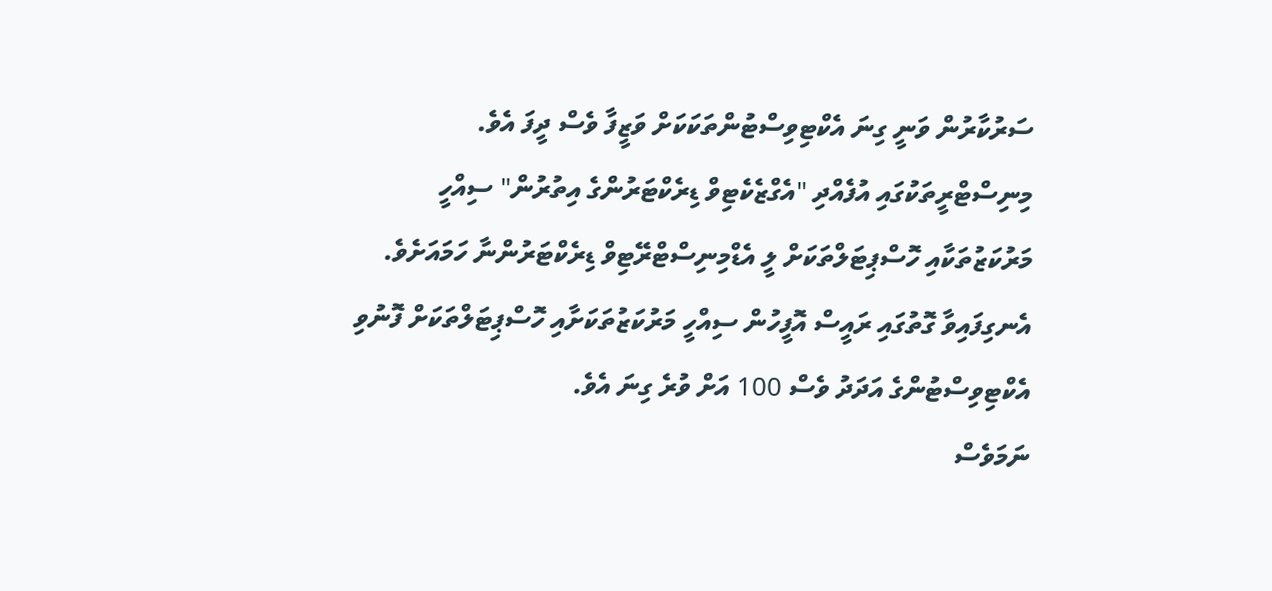ސަރުކާރުން ވަނީ ގިނަ އެކްޓިވިސްޓުންތަކަކަށް ވަޒީފާ ވެސް ދީފަ އެވެ. މިނިސްޓްރީތަކުގައި އުފެއްދި "އެގްޒެކެޓިވް ޑިރެކްޓަރުންގެ އިތުރުން" ސިއްހީ މަރުކަޒުތަކާއި ހޮސްޕިޓަލްތަކަށް ލީ އެޑްމިނިސްޓްރޭޓިވް ޑިރެކްޓަރުންނާ ހަމައަށެވެ.
އެނގިފައިވާ ގޮތުގައި ރައީސް އޮފީހުން ސިއްހީ މަރުކަޒުތަކަށާއި ހޮސްޕިޓަލްތަކަށް ފޮނުވި އެކްޓިވިސްޓުންގެ އަދަދު ވެސް 100 އަށް ވުރެ ގިނަ އެވެ.
ނަމަވެސް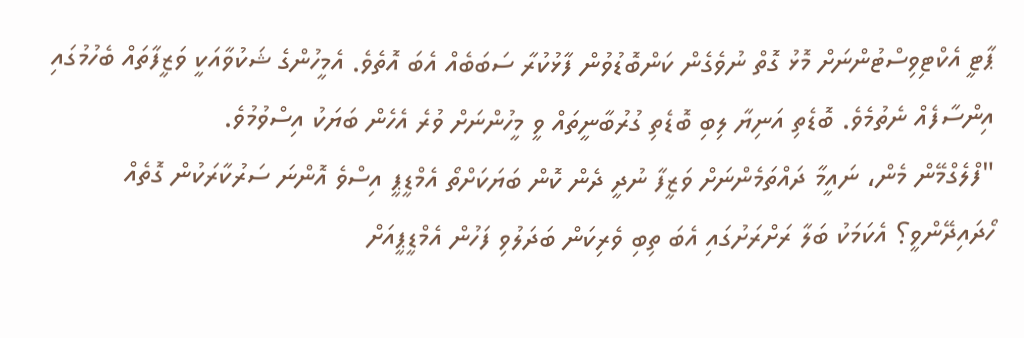ޕާޓީ އެކްޓިވިސްޓުންނަށް މޮޅު ގޮތް ނުވެގެން ކަންބޮޑުވުން ފާޅުކުރާ ސަބަބެއް އެބަ އޮތެވެ. އެމީހުންގެ ޝަކުވާއަކީ ވަޒީފާތައް ބެހުމުގައި އިންސާފެއް ނެތުމެވެ. ބޮޑެތި އަނިޔާ ލިބި ބޮޑެތި ގުރުބާނީތައް ވީ މީހުންނަށް ވުރެ އެހެން ބަޔަކު އިސްވުމުވެ.
"ފްލެގްމޭން މެން، ނައީމާ ދައްތަމެންނަށް ވަޒީފާ ނުދީ ދެން ކޮން ބަޔަކަށްތޯ އެމްޑީޕީ އިސްވެ އޮންނަ ސަރުކާރަކުން ގޮތެއް ހޯދައިދޭންވީ؟ އެކަމަކު ބަލާ ރަށްރަށުގައި އެބަ ތިބި ވެރިކަން ބަދަލުވި ފަހުން އެމްޑީޕީއަށް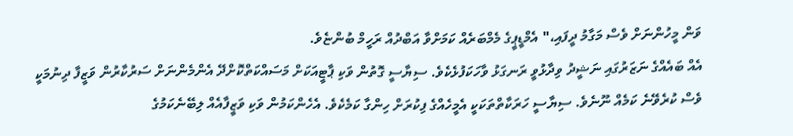ވަން މީހުންނަށް ވެސް މަގާމު ދީފައި،" އެމްޑީޕީގެ މެމްބަރެއް ކަމަށްވާ އަބްދުއް ރަހީމް ބުންޏެވެ.
އެއް ބައެއްގެ ނަޒަރުގައި ނަޝީދު ވިދާޅުވީ ރަނގަޅު ވާހަކަފުޅެކެވެ. ސިޔާސީ ގޮތުން ވަކި ޕާޓީއަކަށް މަސައްކަތްކޮށްދޭ އެންމެންނަށް ސަރުކާރުން ވަޒީފާ ދިނުމަކީ ވެސް ކުރެވޭނެ ކަމެއް ނޫނެވެ. ސިޔާސީ ހަރަކާތްތަކަކީ އެމީހެއްގެ ފިކުރަށް ހިންގާ ކަމެކެވެ. އެހެންކަމުން ވަކި ވަޒީފާއެއް ލިބޭނެކަމުގެ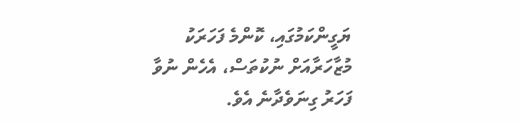ޔަގީންކަމުގައި، ކޮންމެ ފަހަރަކު މުޒާހަރާއަށް ނުކުތަސް، އެހެން ނުވާ ފަހަރު ގިނަވެދާނެ އެވެ.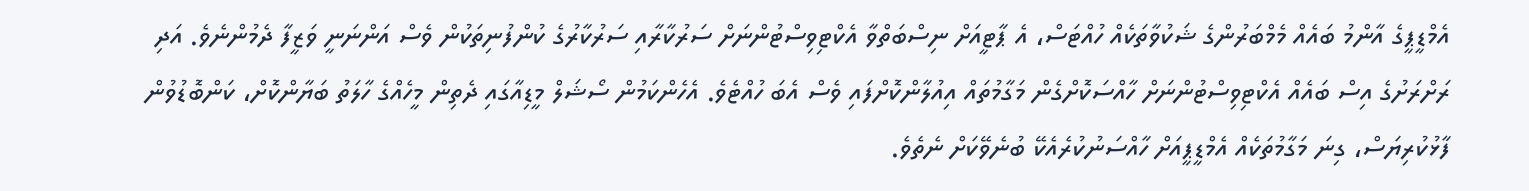އެމްޑީޕީގެ އާންމު ބައެއް މެމްބަރުންގެ ޝަކުވާތަކެއް ހުއްޓަސް، އެ ޕާޓީއަށް ނިސްބަތްވާ އެކްޓިވިސްޓުންނަށް ސަރުކާރާއި ސަރުކާރުގެ ކުންފުނިތަކުން ވެސް އަންނަނީ ވަޒީފާ ދެމުންނެވެ. އަދި ރަށްރަށުގެ އިސް ބައެއް އެކްޓިވިސްޓުންނަށް ހާއްސަކޮށްގެން މަގާމުތައް އިއުލާންކޮށްފައި ވެސް އެބަ ހުއްޓެވެ. އެހެންކަމުން ސޯޝަލް މީޑިއާގައި ދެތިން މީހެއްގެ ހާލަތު ބަޔާންކޮށް، ކަންބޮޑުވުން ފާޅުކުރިޔަސް، ގިނަ މަގާމުތަކެއް އެމްޑީޕީއަށް ހާއްސަނުކުރެއެކޭ ބުނެވޭކަށް ނެތެވެ.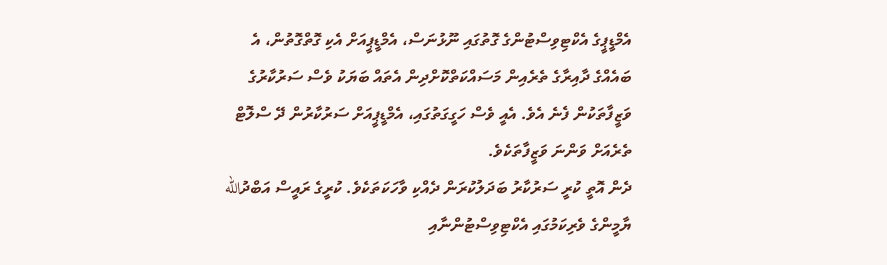އެމްޑީޕީގެ އެކްޓިވިސްޓުންގެ ގޮތުގައި ނޫޅުނަސް، އެމްޑީޕީއަށް އެކި ގޮތްގޮތުން، އެ ބައެއްގެ ދާއިރާގެ ތެރެއިން މަސައްކަތްކޮށްދިން އެތައް ބަޔަކު ވެސް ސަރުކާރުގެ ވަޒީފާތަކުން ފެނެ އެވެ. އެއީ ވެސް ހަގީގަތުގައި، އެމްޑީޕީއަށް ސަރުކާރުން ދޭ ސްލޮޓް ތެރެއަށް ވަންނަ ވަޒީފާތަކެވެ.
ދެން އޮތީ ކުރީ ސަރުކާރު ބަދަލުކުރަން ދެއްކި ވާހަކަތަކެވެ. ކުރީގެ ރައީސް އަބްދުالله ޔާމީންގެ ވެރިކަމުގައި އެކްޓިވިސްޓުންނާއި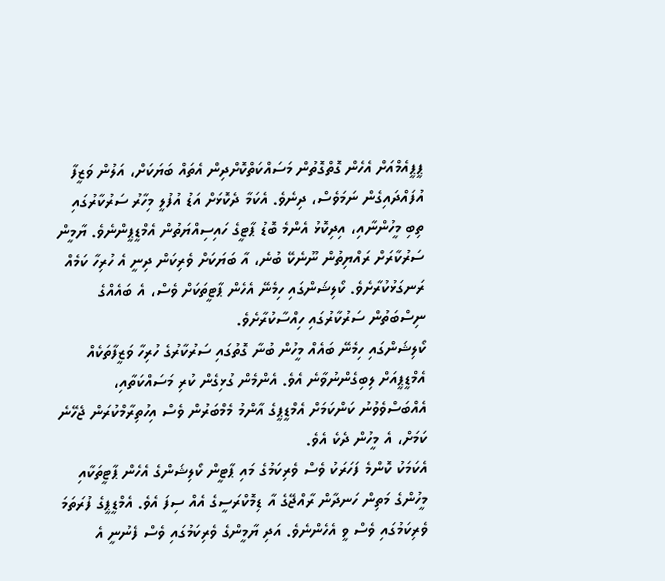ޕީޕީއެމްއަށް އެހެން ގޮތްގޮތުން މަސައްކަތްކޮށްދިން އެތައް ބަޔަކަށް، އަލުން ވަޒީފާ އުފައްދައިގެން ނަމަވެސް، ދިނެވެ. އެކަމާ ދެކޮޅަށް އަޑު އުފުލީ މިހާރު ސަރުކާރުގައި ތިބި މީހުންނާއި، އިދިކޮޅު އެންމެ ބޮޑު ޕާޓީގެ ހައިސިއްޔަތުން އެމްޑީޕީންނެވެ. ޔާމީން ސަރުކާރަށް ރައްޔިތުން ނޫނެކޭ ބުނެ، އާ ބަޔަކަށް ވެރިކަން ދިނީ އެ ހުރިހާ ކަމެއް ރަނގަޅުކުރާށެވެ. ކޯލިޝަންގައި ހިމެނޭ އެހެން ޕާޓީތަކަށް ވެސް، އެ ބައެއްގެ ނިސްބަތުން ސަރުކާރުގައި ހިއްސާކުރާށެވެ.
ކޯލިޝަންގައި ހިމެނޭ ބައެއް މީހުން ބުނާ ގޮތުގައި ސަރުކާރުގެ ހުރިހާ ވަޒީފާތަކެއް އެމްޑީޕީއަށް ލިބިގެންނުވާނެ އެވެ. އެންމެން ގުޅިގެން ކުރި މަސައްކަތާއި، އެއްބަސްވެވުނު ކަންކަމަށް އެމްޑީޕީގެ އާންމު މެމްބަރުން ވެސް އިހުތިރާމްކުރަން ޖެހޭނެ ކަމަށް، އެ މީހުން ދެކެ އެވެ.
އެކަމަކު ކޮންމެ ފަހަރަކު ވެސް ވެރިކަމުގެ މައި ޕާޓީން ކޯލިޝަންގެ އެހެން ޕާޓީތަކާއި މީހުންގެ މަތިން ހަނދާން ރާއްޖޭގެ އާ ޑިމޮކްރަސީގެ އެއް ސިފަ އެވެ. އެމްޑީޕީގެ ފުރަތަމަ ވެރިކަމުގައި ވެސް ވީ އެހެންނެވެ. އަދި ޔާމީންގެ ވެރިކަމުގައި ވެސް ފެނުނީ އެ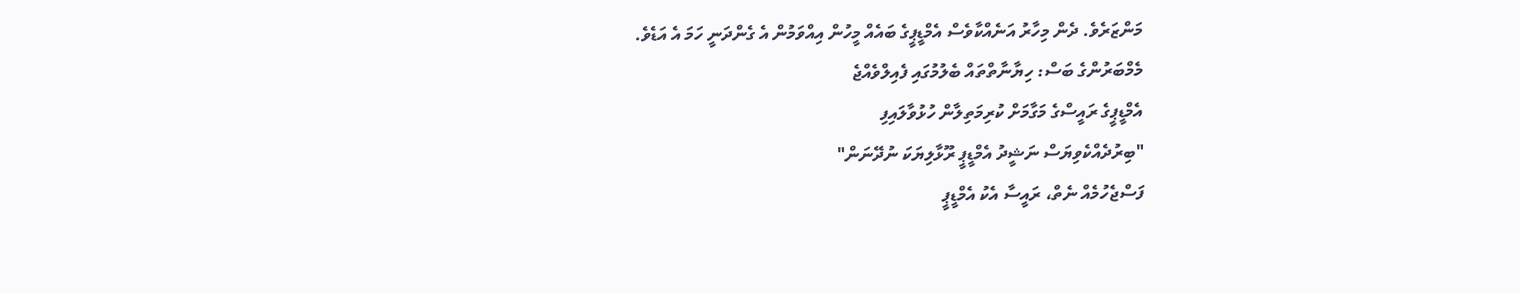މަންޒަރެވެ. ދެން މިހާރު އަނެއްކާވެސް އެމްޑީޕީގެ ބައެއް މީހުން އިއްވަމުން އެ ގެންދަނީ ހަމަ އެ އަޑެވެ.
މެމްބަރުންގެ ބަސް: ހިޔާނާތްތައް ބެލުމުގައި ފެއިލްވެއްޖެ
އެމްޑީޕީގެ ރައީސްގެ މަގާމަށް ކުރިމަތިލާން ހުޅުވާލައިފި
"ބިރުދެއްކެވިޔަސް ނަޝީދު އެމްޑީޕީ ރޫޅާލިޔަކަ ނުދޭނަން"
ފަސްޖެހުމެއް ނެތް، ރައީސާ އެކު އެމްޑީޕީ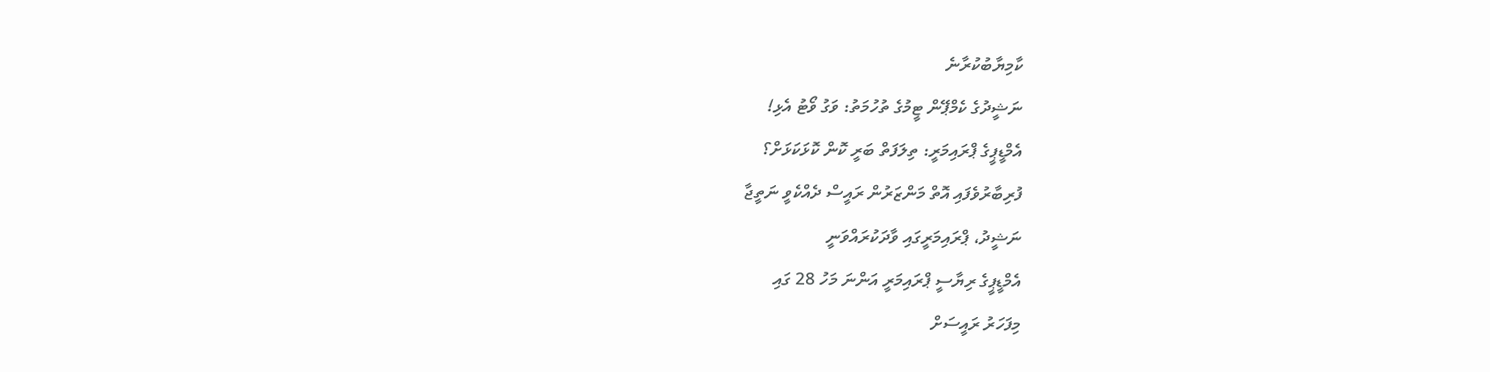ކާމިޔާބުކުރާނެ
ނަޝީދުގެ ކެމްޕޭން ޓީމުގެ ތުހުމަތު: ވަގު ވޯޓު އެޅި!
އެމްޑީޕީގެ ޕްރައިމަރީ: ތިލަފަތް ބަރީ ކޮން ކޮޅަކަޅަށް؟
ފުރިބާރުވެފައި އޮތް މަންޒަރުން ރައީސް ދެއްކެވީ ނަތީޖާ
ނަޝީދު، ޕްރައިމަރީގައި ވާދަކުރައްވަނީ
އެމްޑީޕީގެ ރިޔާސީ ޕްރައިމަރީ އަންނަ މަހު 28 ގައި
މިފަހަރު ރައީސަށް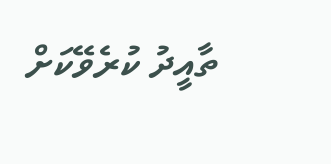ތާއީދު ކުރެވޭކަށް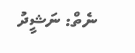ނެތް: ނަޝީދު